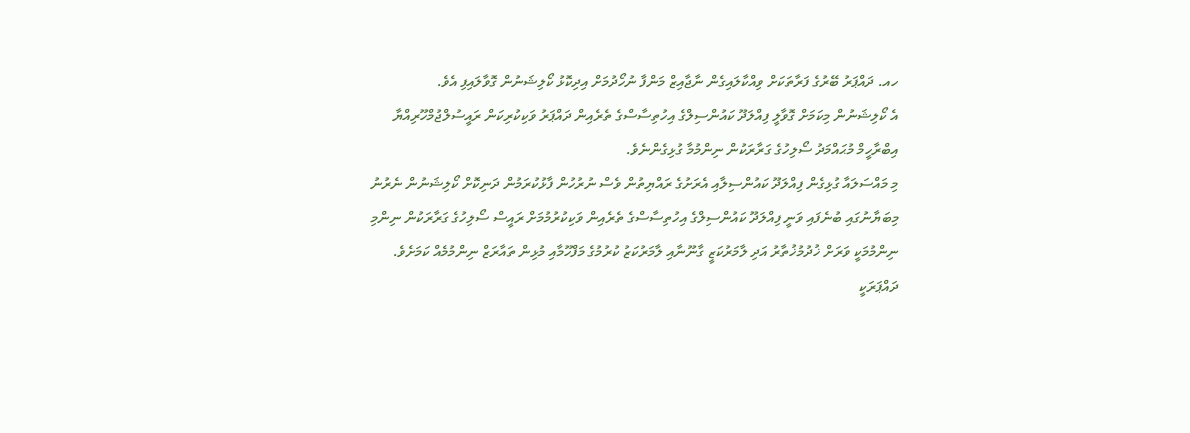ހއ. ދައްޕަރު ބޭރުގެ ފަރާތަކަށް ވިއްކާލައިގެން ނާޖާއިޒް މަންފާ ނުހޯދުމަށް އިދިކޮޅު ކޯލިޝަނުން ގޮވާލައިފި އެވެ.
އެ ކޯލިޝަނުން މިކަމަށް ގޮވާލީ ފިއްލަދޫ ކައުންސިލްގެ އިހުތިސާސްގެ ތެރެއިން ދައްޕަރު ވަކިކުރިކަން ރައީސުލްޖުމްހޫރިއްޔާ އިބްރާހީމް މުޙައްމަދު ސޯލިހުގެ ގަރާރަކުން ނިންމުމާ ގުޅިގެންނެވެ.
މި މައްސަލައާ ގުޅިގެން ފިއްލަދޫ ކައުންސިލާއި އެރަށުގެ ރައްޔިތުން ވެސް ނުރުހުން ފާޅުކުރަމުން ދަނިކޮށް ކޯލިޝަނުން ނެރުނު މިބަޔާނުގައި ބުނެފައި ވަނީ ފިއްލަދޫ ކައުންސިލްގެ އިހުތިސާސްގެ ތެރެއިން ވަކިކުރުމުމަށް ރައީސް ސޯލިހުގެ ގަރާރަކުން ނިންމި ނިންމުމަކީ ވަރަށް ޚުދުމުޚުތާރު އަދި ލާމަރުކަޒީ ގާނޫނާއި ލާމަރުކަޒު ކުރުމުގެ މަފްހޫމާއި މުޅިން ތައާރަޒް ނިންމުމެއް ކަމަށެވެ.
ދައްޕަރަކީ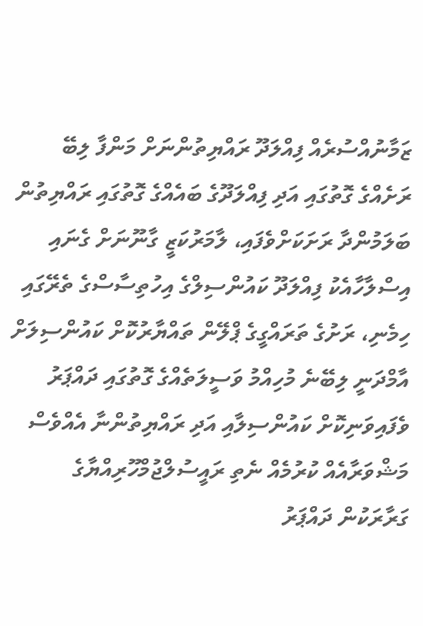ޒަމާނުއްސުރެއް ފިއްލަދޫ ރައްޔިތުންނަށް މަންފާ ލިބޭ ރަށެއްގެ ގޮތުގައި އަދި ފިއްލަދޫގެ ބައެއްގެ ގޮތުގައި ރައްޔިތުން ބަލަމުންދާ ރަށަކަށްވެފައި، ލާމަރުކަޒީ ގާނޫނަށް ގެނައި އިސްލާހާއެކު ފިއްލަދޫ ކައުންސިލްގެ އިހުތިސާސްގެ ތެރޭގައި ހިމެނި، ރަށުގެ ތަރައްގީގެ ޕްލޭން ތައްޔާރުކޮށް ކައުންސިލަށް އާމްދަނީ ލިބޭނެ މުހިއްމު ވަސީލަތެއްގެ ގޮތުގައި ދައްޕަރު ވެފައިވަނިކޮށް ކައުންސިލާއި އަދި ރައްޔިތުންނާ އެއްވެސް މަޝްވަރާއެއް ކުރުމެއް ނެތި ރައީސުލްޖުމްހޫރިއްޔާގެ ގަރާރަކުން ދައްޕަރު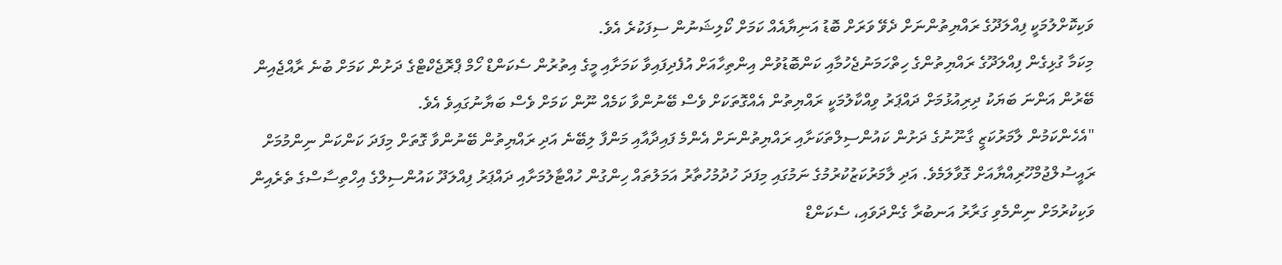ވަކިކޮށްލުމަކީ ފިއްލަދޫގެ ރައްޔިތުންނަށް ދެވޭ ވަރަށް ބޮޑު އަނިޔާއެއް ކަމަށް ކޯލިޝަނުން ސިފަކުރެ އެވެ.
މިކަމާ ގުޅިގެން ފިއްލަދޫގެ ރައްޔިތުންގެ ހިތްހަމަނުޖެހުމާއި ކަންބޮޑުވުން އިންތިހާއަށް އުފެދިފައިވާ ކަމަށާއި މީގެ އިތުރުން ސެކަންޑް ހޯމް ޕްރޮޖެކްޓްގެ ދަށުން ކަމަށް ބުނެ ރާއްޖެއިން ބޭރުން އަންނަ ބަޔަކު ދިރިއުޅުމަށް ދައްޕަރު ވިއްކާލުމަކީ ރައްޔިތުން އެއްގޮތަކަށް ވެސް ބޭނުންވާ ކަމެއް ނޫން ކަމަށް ވެސް ބަޔާނުގައިވެ އެވެ.
"އެހެންކަމުން ލާމަރުކަޒީ ގާނޫނުގެ ދަށުން ކައުންސިލްތަކަށާއި ރައްޔިތުންނަށް އެންމެ ފައިދާއާއި މަންފާ ލިބޭނެ އަދި ރައްޔިތުން ބޭނުންވާ ގޮތަށް މިފަދަ ކަންކަން ނިންމުމަށް ރައީސުލްޖުމްހޫރިއްޔާއަށް ގޮވާލަމެވެ. އަދި ލާމަރުކަޒުކުރުމުގެ ނަމުގައި މިފަދަ ހުދުމުހުތާރު އަމަލުތައް ހިންގުން ހުއްޓާލުމަށާއި ދައްޕަރު ފިއްލަދޫ ކައުންސިލްގެ އިހްތިސާސްގެ ތެރެއިން ވަކިކުރުމަށް ނިންމެވި ގަރާރު އަނބުރާ ގެންދަވައި، ސެކަންޑް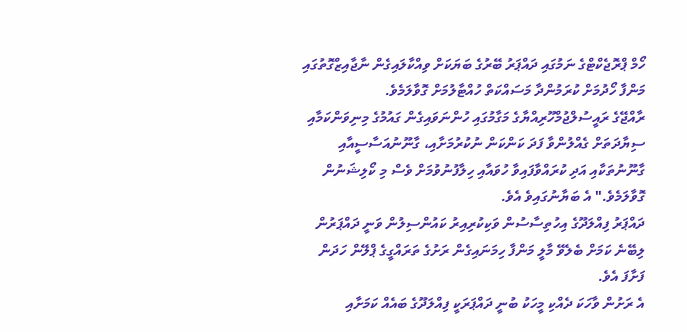ހޯމް ޕްރޮޖެކްޓްގެ ނަމުގައި ދައްޕަރު ބޭރުގެ ބަޔަކަށް ވިއްކާލައިގެން ނާޖާއިޒްގޮތުގައި މަންފާ ހޯދުމަށް ކުރަމުންދާ މަސައްކަތް ހުއްޓާލުމަށް ގޮވާލަމެވެ.
ރާއްޖޭގެ ރައީސުލްޖުމްހޫރިއްޔާގެ މަގާމުގައި ހުންނަވައިގެން ގައުމުގެ މިނިވަންކަމާއި ސިޔާދަތަށް ގެއްލުންވާ ފަދަ ކަންކަން ނުކުރުމަށާއި، ގާނޫނުއަސާސީއާއި ގާނޫނުތަކާއި އަދި ކުރައްވާފައިވާ ހުވައާއި ހިލާފުނުވުމަށް ވެސް މި ކޯލިޝަނުން ގޮވާލަމެވެ." އެ ބަޔާނުގައިވެ އެވެ.
ދައްޕަރު ފިއްލަދޫގެ އިހުތިސާސުން ވަކިކުރިއިރު ކައުންސިލުން ވަނީ ދައްޕަރުން ލިބޭނެ ކަމަށް ބެލެވޭ މާލީ މަންފާ ހިމަނައިގެން ރަށުގެ ތަރައްގީގެ ޕްލޭން ހަދަން ފަށާފަ އެވެ.
އެ ރަށުން ވާހަކަ ދެއްކި މީހަކު ބުނީ ދައްޕަރަކީ ފިއްލަދޫގެ ބައެއް ކަމަށާއި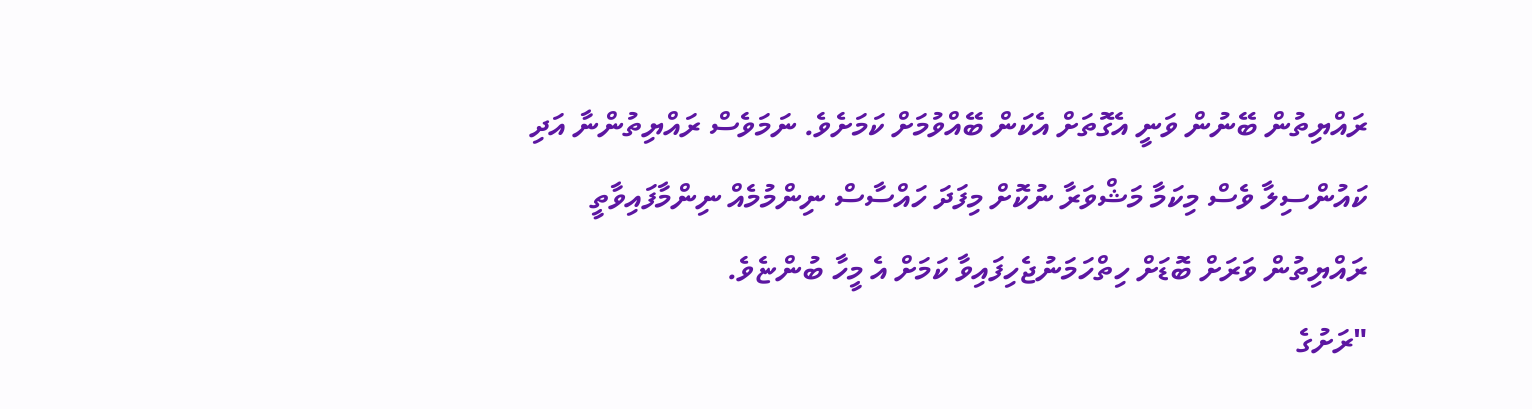ރައްޔިތުން ބޭނުން ވަނީ އެގޮތަށް އެކަން ބޭއްވުމަށް ކަމަށެވެ. ނަމަވެސް ރައްޔިތުންނާ އަދި ކައުންސިލާ ވެސް މިކަމާ މަޝްވަރާ ނުކޮށް މިފަދަ ހައްސާސް ނިންމުމެއް ނިންމާފައިވާތީ ރައްޔިތުން ވަރަށް ބޮޑަށް ހިތްހަމަނުޖެހިފައިވާ ކަމަށް އެ މީހާ ބުންޏެވެ.
"ރަށުގެ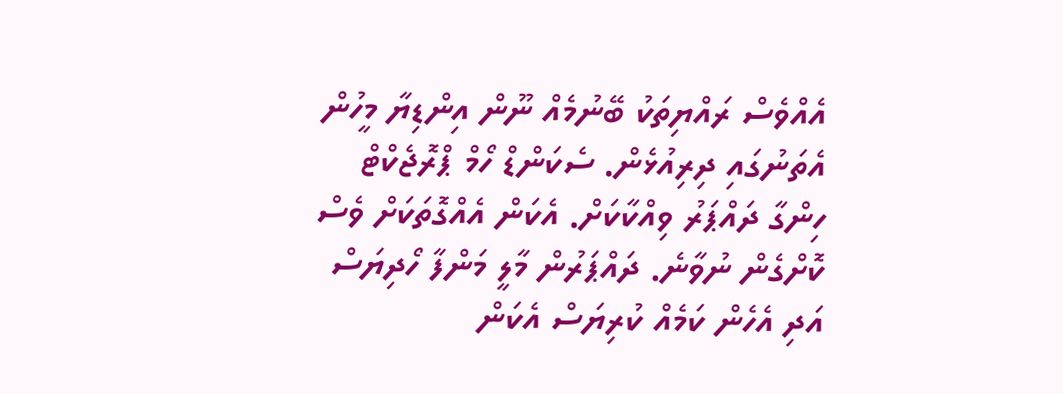އެއްވެސް ރައްޔިތަކު ބޭނުމެއް ނޫން އިންޑިޔާ މީހުން އެތަނުގައި ދިރިއުޅެން. ސެކަންޑް ހޯމް ޕްރޮޖެކްޓް ހިންގާ ދައްޕަރު ވިއްކާކަށް. އެކަން އެއްގޮތަކަށް ވެސް ކޮށްގެން ނުވާނެ. ދައްޕަރުން މާލީ މަންފާ ހޯދިޔަސް އަދި އެހެން ކަމެއް ކުރިޔަސް އެކަން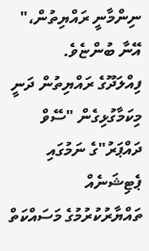ނިންމާނީ ރައްޔިތުން،" އޭނާ ބުންޏެވެ.
ފިއްލަދޫގެ ރައްޔިތުން ދަނީ މިކަމާގުޅިގެން "ސޭވް ދައްޕަރު"ގެ ނަމުގައި ޕެޓިޝަނެއް ތައްޔާރުކުރުމުގެ މަސައްކަތް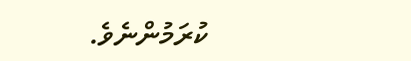ކުރަމުންނެވެ.